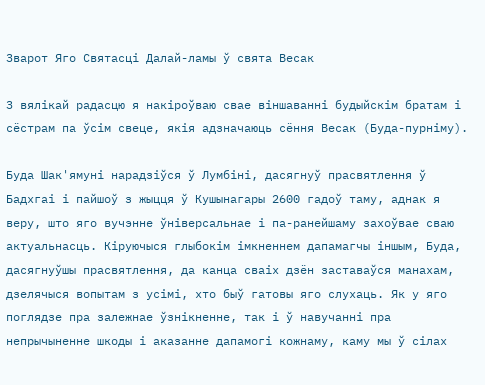Зварот Яго Святасці Далай-ламы ў свята Весак

З вялікай радасцю я накіроўваю свае віншаванні будыйскім братам і сёстрам па ўсім свеце, якія адзначаюць сёння Весак (Буда-пурніму).

Буда Шак'ямуні нарадзіўся ў Лумбіні, дасягнуў прасвятлення ў Бадхгаі і пайшоў з жыцця ў Кушынагары 2600 гадоў таму, аднак я веру, што яго вучэнне ўніверсальнае і па-ранейшаму захоўвае сваю актуальнасць. Кіруючыся глыбокім імкненнем дапамагчы іншым, Буда, дасягнуўшы прасвятлення, да канца сваіх дзён заставаўся манахам, дзелячыся вопытам з усімі, хто быў гатовы яго слухаць. Як у яго поглядзе пра залежнае ўзнікненне, так і ў навучанні пра непрычыненне шкоды і аказанне дапамогі кожнаму, каму мы ў сілах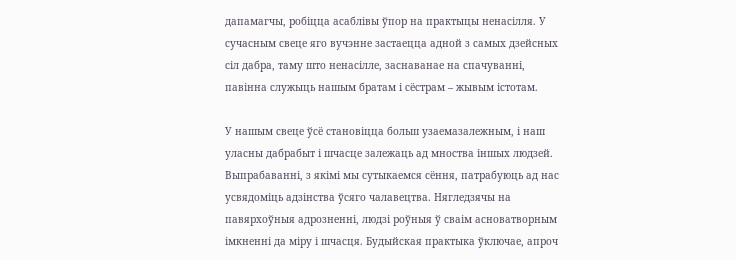дапамагчы, робіцца асаблівы ўпор на практыцы ненасілля. У сучасным свеце яго вучэнне застаецца адной з самых дзейсных сіл дабра, таму што ненасілле, заснаванае на спачуванні, павінна служыць нашым братам і сёстрам – жывым істотам.

У нашым свеце ўсё становіцца больш узаемазалежным, і наш уласны дабрабыт і шчасце залежаць ад мноства іншых людзей. Выпрабаванні, з якімі мы сутыкаемся сёння, патрабуюць ад нас усвядоміць адзінства ўсяго чалавецтва. Нягледзячы на павярхоўныя адрозненні, людзі роўныя ў сваім асноватворным імкненні да міру і шчасця. Будыйская практыка ўключае, апроч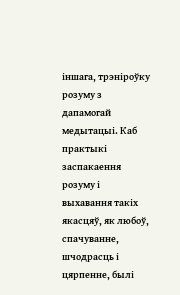іншага, трэніроўку розуму з дапамогай медытацыі. Каб практыкі заспакаення розуму і выхавання такіх якасцяў, як любоў, спачуванне, шчодрасць і цярпенне, былі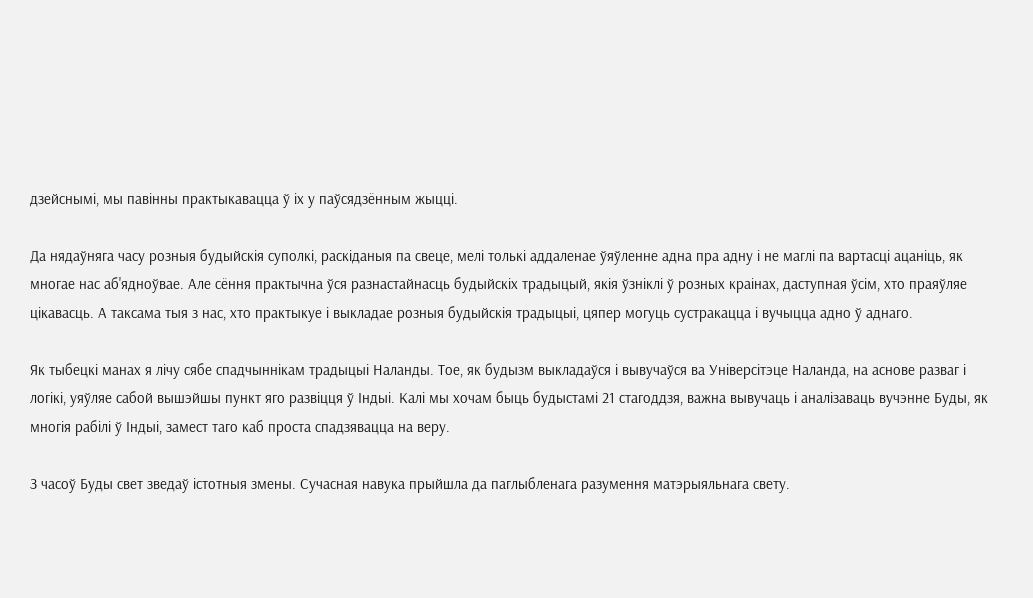дзейснымі, мы павінны практыкавацца ў іх у паўсядзённым жыцці.

Да нядаўняга часу розныя будыйскія суполкі, раскіданыя па свеце, мелі толькі аддаленае ўяўленне адна пра адну і не маглі па вартасці ацаніць, як многае нас аб'ядноўвае. Але сёння практычна ўся разнастайнасць будыйскіх традыцый, якія ўзніклі ў розных краінах, даступная ўсім, хто праяўляе цікавасць. А таксама тыя з нас, хто практыкуе і выкладае розныя будыйскія традыцыі, цяпер могуць сустракацца і вучыцца адно ў аднаго.

Як тыбецкі манах я лічу сябе спадчыннікам традыцыі Наланды. Тое, як будызм выкладаўся і вывучаўся ва Універсітэце Наланда, на аснове разваг і логікі, уяўляе сабой вышэйшы пункт яго развіцця ў Індыі. Калі мы хочам быць будыстамі 21 стагоддзя, важна вывучаць і аналізаваць вучэнне Буды, як многія рабілі ў Індыі, замест таго каб проста спадзявацца на веру.

З часоў Буды свет зведаў істотныя змены. Сучасная навука прыйшла да паглыбленага разумення матэрыяльнага свету.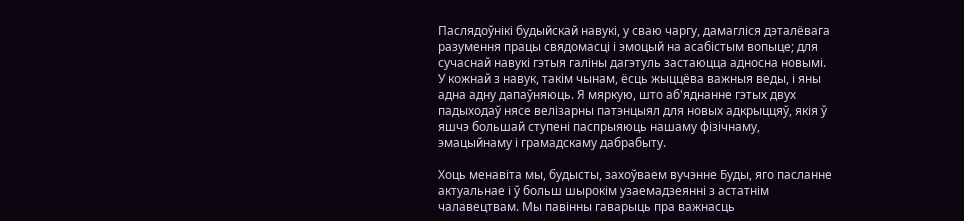Паслядоўнікі будыйскай навукі, у сваю чаргу, дамагліся дэталёвага разумення працы свядомасці і эмоцый на асабістым вопыце; для сучаснай навукі гэтыя галіны дагэтуль застаюцца адносна новымі. У кожнай з навук, такім чынам, ёсць жыццёва важныя веды, і яны адна адну дапаўняюць. Я мяркую, што аб'яднанне гэтых двух падыходаў нясе велізарны патэнцыял для новых адкрыццяў, якія ў яшчэ большай ступені паспрыяюць нашаму фізічнаму, эмацыйнаму і грамадскаму дабрабыту.

Хоць менавіта мы, будысты, захоўваем вучэнне Буды, яго пасланне актуальнае і ў больш шырокім узаемадзеянні з астатнім чалавецтвам. Мы павінны гаварыць пра важнасць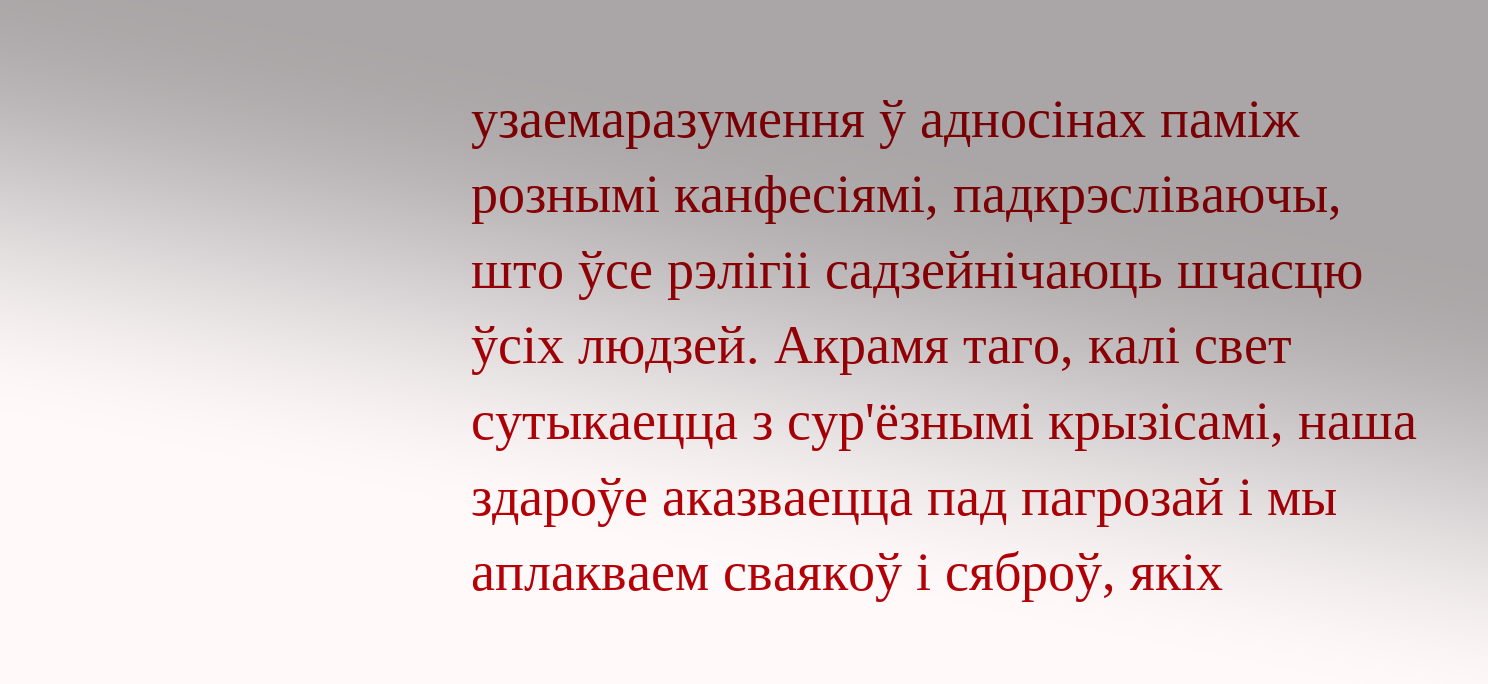узаемаразумення ў адносінах паміж рознымі канфесіямі, падкрэсліваючы, што ўсе рэлігіі садзейнічаюць шчасцю ўсіх людзей. Акрамя таго, калі свет сутыкаецца з сур'ёзнымі крызісамі, наша здароўе аказваецца пад пагрозай і мы аплакваем сваякоў і сяброў, якіх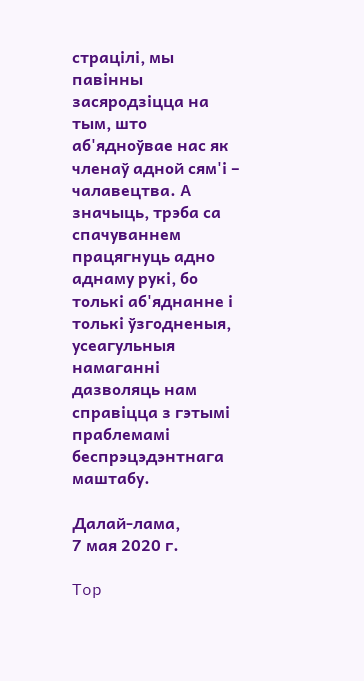страцілі, мы павінны засяродзіцца на тым, што аб'ядноўвае нас як членаў адной сям'і – чалавецтва. А значыць, трэба са спачуваннем працягнуць адно аднаму рукі, бо толькі аб'яднанне і толькі ўзгодненыя, усеагульныя намаганні дазволяць нам справіцца з гэтымі праблемамі беспрэцэдэнтнага маштабу.

Далай-лама,
7 мая 2020 г.

Top